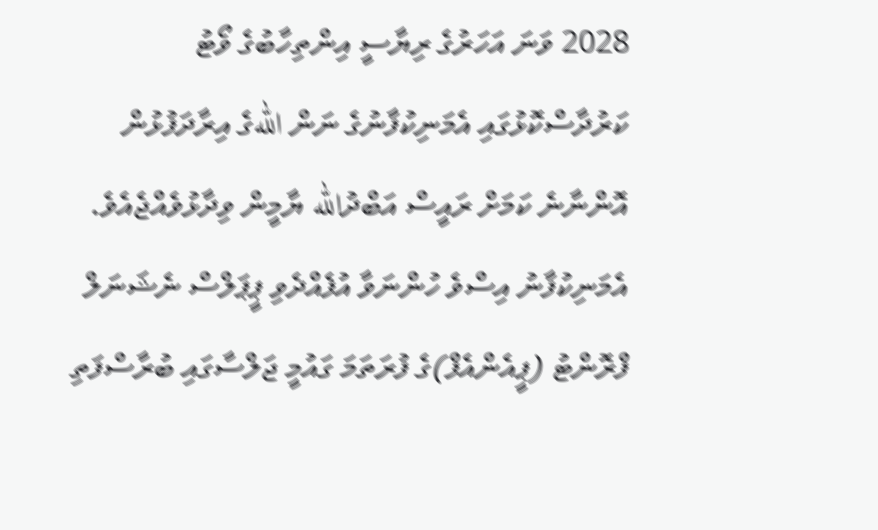2028 ވަނަ އަހަރުގެ ރިޔާސީ އިންތިހާބުގެ ވޯޓު ކަރުދާސްކޮޅުގައި އެމަނިކުފާނުގެ ނަން اللهގެ އިރާދަފުޅުން އޮންނާނެ ކަމަށް ރައީސް އަބްދުالله ޔާމީން ވިދާޅުވެއްޖެއެވެ.
އެމަނިކުފާނު އިސްވެ ހުންނަވާ އުފެއްދެވި ޕީޕަލްސް ނެޝަނަލް ފްރޮންޓު (ޕީއެންއެފް)ގެ ފުރަތަމަ ގައުމީ ޖަލްސާގައި ބުރާސްފަތި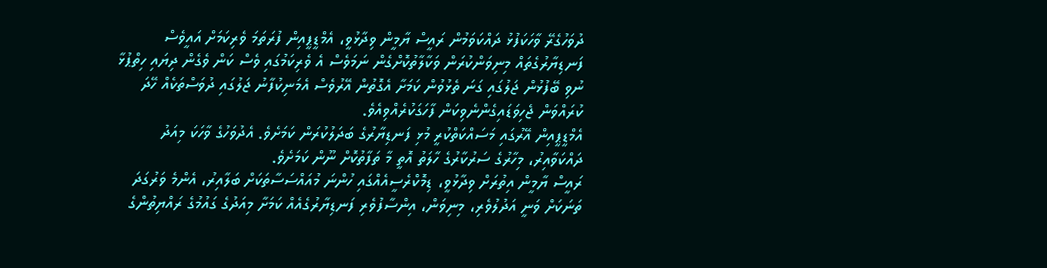ދުވަހުގެރޭ ވާހަކަފުޅު ދައްކަވަމުން ރައީސް ޔާމީން ވިދާޅުވީ، އެމްޑީޕީއިން ފުރަތަމަ ވެރިކަމަށް އައީވެސް ފަނޑިޔާރުގެތައް މިނިވަންކުރަން ވަކާލާތުކޮށްގެން ނަމަވެސް އެ ވެރިކަމުގައި ވެސް ކަން ވެގެން ދިޔައި ހިތްޕުޅާ ނުވި ބޭފުޅުން ޖަލުގައި ގަނަ ތެޅުވުން ކަމަށާ އެގޮތުން އޭރުވެސް އެމަނިކުފާނު ޖަލުގައި ދުވަސްތަކެއް ހޭދަ ކުރައްވަން ޖެހިވަޑައިގެންނެވިކަން ފާހަގަކުރެއްވިއެވެ.
އެމްޑީޕީއިން އޭރުގައި މަސައްކަތްކުރީ މުޅި ފަނޑިޔާރުގެ ބަދަލުކުރަން ކަމަށެވެ. އެދުވަހުގެ ވާހަކަ މިއަދު ދައްކަވާއިރު، މިހާރުގެ ސަރުކާރުގެ ހާލަތު އޮތީ މާ ތަފާތުކޮށް ނޫން ކަމަށެވެ.
ރައީސް ޔާމީން އިތުރަށް ވިދާޅުވީ، ޑިމޮކްރެސީއެއްގައި ހުންނަ މުއައްސަސާތަކަށް ބަލާއިރު، އެންމެ ވަރުގަދަ ތަނަކަށް ވަނީ އަދުލުވެރި، މިނިވަން، އިންސާފުވެރި ފަނޑިޔާރުގެއެއް ކަމަށާ މިއަދުގެ ގައުމުގެ ރައްޔިތުންގެ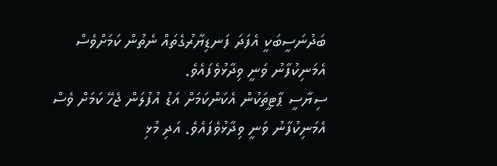ބަދުނަސީބަކީ އެފަދަ ފަނޑިޔާރުގެތައް ނެތުން ކަމަށްވެސް އެމަނިކުފާނު ވަނީ ވިދާޅުވެފައެވެ.
ސިޔާސީ ޕާޓީތަކުން އެކަންކަމަށް އަޑު އުފުލަން ޖެހޭ ކަމަށް ވެސް އެމަނިކުފާނު ވަނީ ވިދާޅުވެފައެވެ. އަދި މުޅި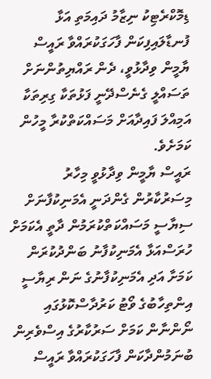ޑިމޮކްރެޓިކު ނިޒާމު ދައިމަތި އަޅާ ފުނޑާލައިފިކަން ފާހަގަކުރައްވާ ރައީސް ޔާމީން ވިދާޅުވީ، ދެން ރައްޔިތުންނަށް ތަސައްލީ ގެނެސްދޭނީ ފަޅުތަކާ ގިރިތަކާ އަމިއްލަ ފައިދާއަށް މަސައްކަތްކުރާ މީހުން ކަމަށެވެ.
ރައީސް ޔާމީން ވިދާޅުވީ މިހާރު މިސަރުކާރުން ގެންދަނީ އެމަނިކުފާނަށް ސިޔާސީ މަސައްކަތްކުރަމުން ދާތީ އެކަމަށް ހުރަސްއަޅާ އެމަނިކުފާނު ބަންދުކުރަން ކަމަށާ އަދި އެމަނިކުފާނުގެ ނަން ރިޔާސީ އިންތިހާބުގެ ވޯޓު ކަރުދާސްކޮޅުގައި ނޯންނާން ކަމަށް ސަރުކާރުގެ އިސްވެރިން ބުނަމުންދާކަން ފާހަގަކުރައްވާ ރައީސް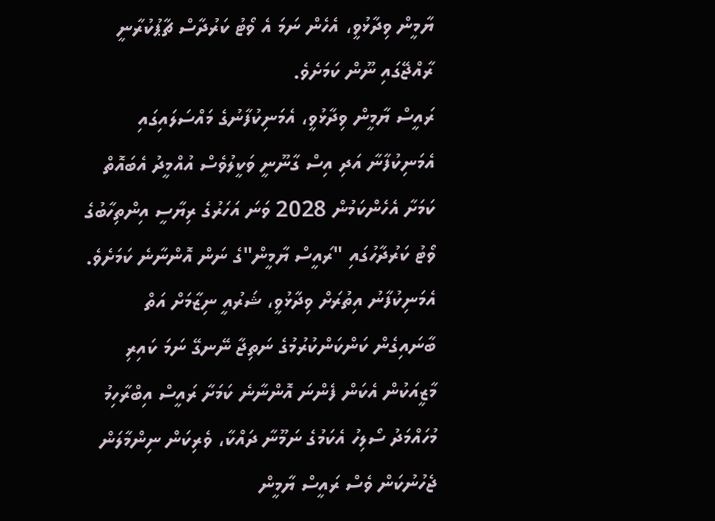ޔާމީން ވިދާޅުވީ، އެހެން ނަމަ އެ ވޯޓު ކަރުދާސް ޗާޕުކުރާނީ ރާއްޖޭގައި ނޫން ކަމަށެވެ.
ރައީސް ޔާމީން ވިދާޅުވީ، އެމަނިކުފާނުގެ މައްސަލައިގައި އެމަނިކުފާނާ އަދި އިސް ގާނޫނީ ވަކީލުވެސް އުއްމީދު އެބައޮތް ކަމަށާ އެހެންކަމުން 2028 ވަނަ އަހަރުގެ ރިޔާސީ އިންތިހާބުގެ ވޯޓު ކަރުދާހުގައި "ރައީސް ޔާމީން"ގެ ނަން އޮންނާނެ ކަމަށެވެ.
އެމަނިކުފާނު އިތުރަށް ވިދާޅުވީ، ޝަރުއީ ނިޒާމަށް އަތް ބާނައިގެން ކަންކަންކުރުމުގެ ނަތިޖާ ނޭނގޭ ނަމަ ކައިރި މާޒީއަކުން އެކަން ފެންނަ އޮންނާނެ ކަމަށާ ރައީސް އިބްރާހިމު މުހައްމަދު ސޯލިހު އެކަމުގެ ނަމޫނާ ދައްކާ، ވެރިކަން ނިންމާލަން ޖެހުނުކަން ވެސް ރައީސް ޔާމީން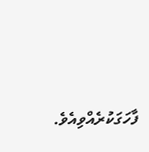ފާހަގަކުރެއްވިއެވެ.